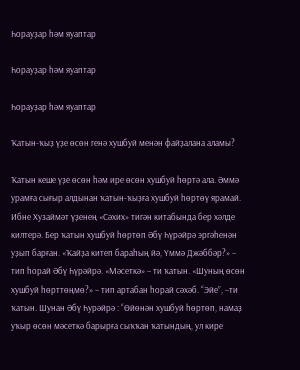Һорауҙар һәм яуаптар

Һорауҙар һәм яуаптар

Һорауҙар һәм яуаптар

Ҡатын-ҡыҙ үҙе өсөн генә хушбуй менән файҙалана аламы?

Ҡатын кеше үҙе өсөн һәм ире өсөн хушбуй һөртә ала. Әммә урамға сығыр алдынан ҡатын-ҡыҙға хушбуй һөртөү ярамай. Ибне Хузаймәт үҙенең «Сәхих» тигән китабында бер хәлде килтерә. Бер ҡатын хушбуй һөртөп Әбү Һүрәйрә эргәһенән уҙып барған. «Ҡайҙа китеп бараһың йә, Үммә Джәббәр?» − тип һорай Әбү Һүрәйрә. «Мәсеткә» − ти ҡатын. «Шуның өсөн хушбуй һөрттөңмө?» − тип артабан һорай сәхәб. “Эйе”, −ти ҡатын. Шунан Әбү Һурәйрә : “Өйөнән хушбуй һөртөп, намаҙ уҡыр өсөн мәсеткә барырға сыҡҡан ҡатындың, ул кире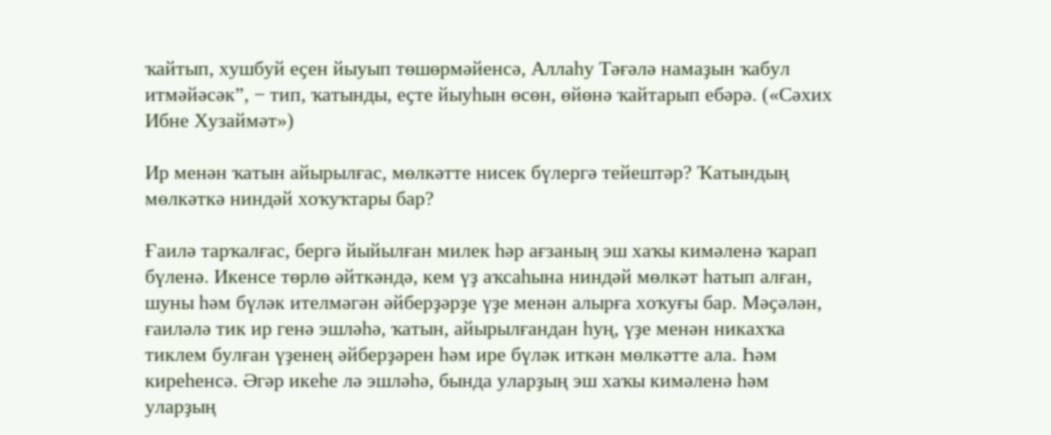ҡайтып, хушбуй еҫен йыуып төшөрмәйенсә, Аллаһу Тәғәлә намаҙын ҡабул итмәйәсәк”, − тип, ҡатынды, еҫте йыуһын өсөн, өйөнә ҡайтарып ебәрә. («Сәхих Ибне Хузаймәт»)

Ир менән ҡатын айырылғас, мөлкәтте нисек бүлергә тейештәр? Ҡатындың мөлкәткә ниндәй хоҡуҡтары бар?

Ғаилә тарҡалғас, бергә йыйылған милек һәр ағзаның эш хаҡы кимәленә ҡарап бүленә. Икенсе төрлө әйткәндә, кем үҙ аҡсаһына ниндәй мөлкәт һатып алған, шуны һәм бүләк ителмәгән әйберҙәрҙе үҙе менән алырға хоҡуғы бар. Мәҫәлән, ғаиләлә тик ир генә эшләһә, ҡатын, айырылғандан һуң, үҙе менән никахҡа тиклем булған үҙенең әйберҙәрен һәм ире бүләк иткән мөлкәтте ала. Һәм киреһенсә. Әгәр икеһе лә эшләһә, бында уларҙың эш хаҡы кимәленә һәм уларҙың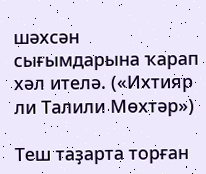шәхсән сығымдарына ҡарап хәл ителә. («Ихтияр ли Талили Мөхтәр»)

Теш таҙарта торған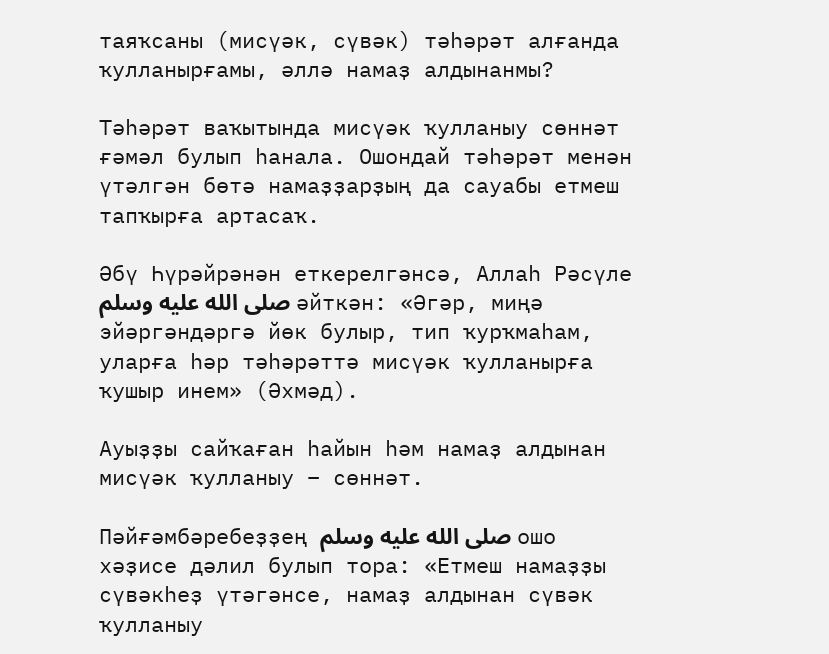таяҡсаны (мисүәк, сүвәк) тәһәрәт алғанда ҡулланырғамы, әллә намаҙ алдынанмы?

Тәһәрәт ваҡытында мисүәк ҡулланыу сөннәт ғәмәл булып һанала. Ошондай тәһәрәт менән үтәлгән бөтә намаҙҙарҙың да сауабы етмеш тапҡырға артасаҡ.

Әбү Һүрәйрәнән еткерелгәнсә, Аллаһ Рәсүле صلى الله عليه وسلم әйткән: «Әгәр, миңә эйәргәндәргә йөк булыр, тип ҡурҡмаһам, уларға һәр тәһәрәттә мисүәк ҡулланырға ҡушыр инем» (Әхмәд).

Ауыҙҙы сайҡаған һайын һәм намаҙ алдынан мисүәк ҡулланыу − сөннәт.

Пәйғәмбәребеҙҙең صلى الله عليه وسلم ошо хәҙисе дәлил булып тора: «Етмеш намаҙҙы сүвәкһеҙ үтәгәнсе, намаҙ алдынан сүвәк ҡулланыу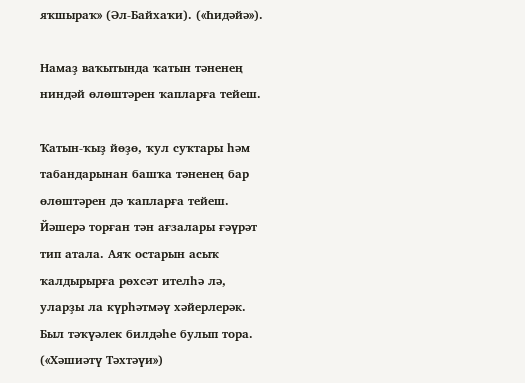яҡшыраҡ» (Әл-Байхаҡи). («Һидәйә»).

Намаҙ ваҡытында ҡатын тәненең ниндәй өлөштәрен ҡапларға тейеш.

Ҡатын-ҡыҙ йөҙө, ҡул суҡтары һәм табандарынан башҡа тәненең бар өлөштәрен дә ҡапларға тейеш. Йәшерә торған тән ағзалары ғәүрәт тип атала. Аяҡ остарын асыҡ ҡалдырырға рөхсәт ителһә лә, уларҙы ла күрһәтмәү хәйерлерәк. Был тәҡүәлек билдәһе булып тора. («Хәшиәтү Тәхтәүи»)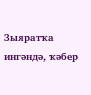Зыяратҡа ингәндә, ҡәбер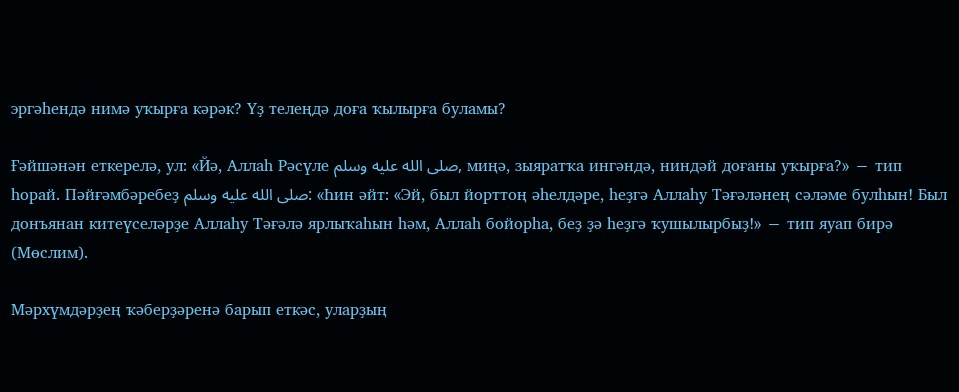эргәһендә нимә уҡырға кәрәк? Үҙ телеңдә доға ҡылырға буламы?

Ғәйшәнән еткерелә, ул: «Йә, Аллаһ Рәсүле صلى الله عليه وسلم, миңә, зыяратҡа ингәндә, ниндәй доғаны уҡырға?» − тип һорай. Пәйғәмбәребеҙ صلى الله عليه وسلم: «Һин әйт: «Эй, был йорттоң әһелдәре, һеҙгә Аллаһу Тәғәләнең сәләме булһын! Был донъянан китеүселәрҙе Аллаһу Тәғәлә ярлыҡаһын һәм, Аллаһ бойорһа, беҙ ҙә һеҙгә ҡушылырбыҙ!» − тип яуап бирә (Мөслим).

Мәрхүмдәрҙең ҡәберҙәренә барып еткәс, уларҙың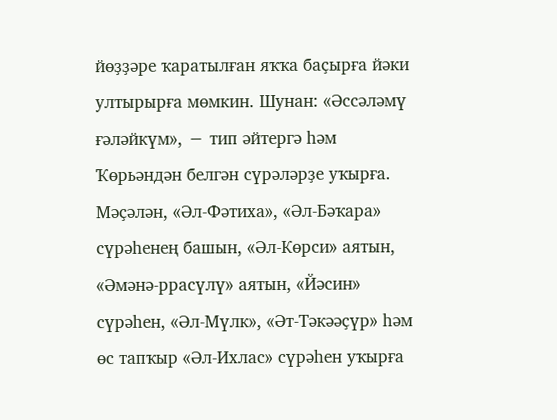йөҙҙәре ҡаратылған яҡҡа баҫырға йәки ултырырға мөмкин. Шунан: «Әссәләмү ғәләйкүм», − тип әйтергә һәм Ҡөрьәндән белгән сүрәләрҙе уҡырға. Мәҫәлән, «Әл-Фәтиха», «Әл-Бәҡара» сүрәһенең башын, «Әл-Көрси» аятын, «Әмәнә-ррасүлү» аятын, «Йәсин» сүрәһен, «Әл-Мүлк», «Әт-Тәкәәҫүр» һәм өс тапҡыр «Әл-Ихлас» сүрәһен уҡырға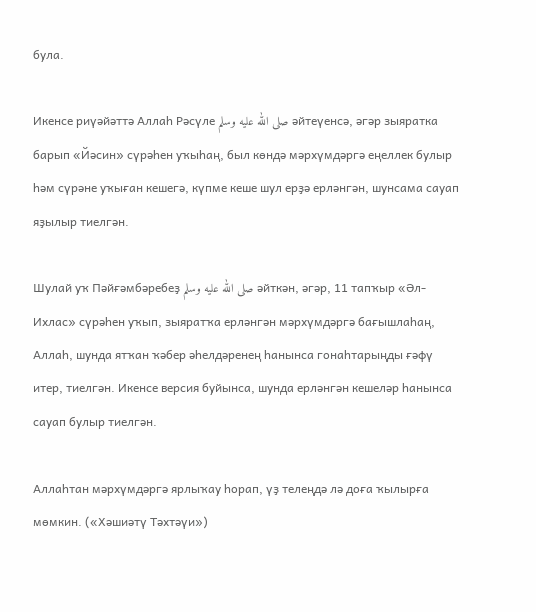була.

Икенсе риүәйәттә Аллаһ Рәсүле صلى الله عليه وسلم әйтеүенсә, әгәр зыяратка барып «Йәсин» сүрәһен уҡыһаң, был көндә мәрхүмдәргә еңеллек булыр һәм сүрәне уҡыған кешегә, күпме кеше шул ерҙә ерләнгән, шунсама сауап яҙылыр тиелгән.

Шулай уҡ Пәйғәмбәребеҙ صلى الله عليه وسلم әйткән, әгәр, 11 тапҡыр «Әл-Ихлас» сүрәһен уҡып, зыяратҡа ерләнгән мәрхүмдәргә бағышлаһаң, Аллаһ, шунда ятҡан ҡәбер әһелдәренең һанынса гонаһтарыңды ғәфү итер, тиелгән. Икенсе версия буйынса, шунда ерләнгән кешеләр һанынса сауап булыр тиелгән.

Аллаһтан мәрхүмдәргә ярлыҡау һорап, үҙ телеңдә лә доға ҡылырға мөмкин. («Хәшиәтү Тәхтәүи»)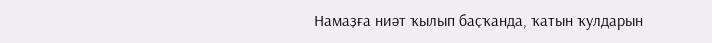Намаҙға ниәт ҡылып баҫҡанда, ҡатын ҡулдарын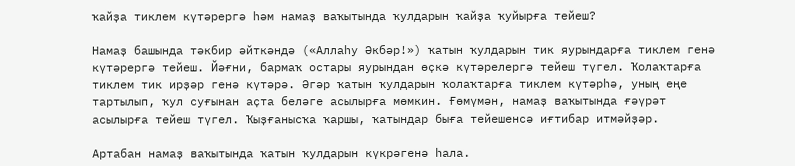ҡайҙа тиклем күтәрергә һәм намаҙ ваҡытында ҡулдарын ҡайҙа ҡуйырға тейеш?

Намаҙ башында тәкбир әйткәндә («Аллаһу Әкбәр!») ҡатын ҡулдарын тик яурындарға тиклем генә күтәрергә тейеш. Йәғни, бармаҡ остары яурындан өҫкә күтәрелергә тейеш түгел. Ҡолаҡтарға тиклем тик ирҙәр генә күтәрә. Әгәр ҡатын ҡулдарын ҡолаҡтарға тиклем күтәрһә, уның еңе тартылып, ҡул суғынан аҫта беләге асылырға мөмкин. Ғөмүмән, намаҙ ваҡытында ғәүрәт асылырға тейеш түгел. Ҡыҙғанысҡа ҡаршы, ҡатындар быға тейешенсә иғтибар итмәйҙәр.

Артабан намаҙ ваҡытында ҡатын ҡулдарын күкрәгенә һала.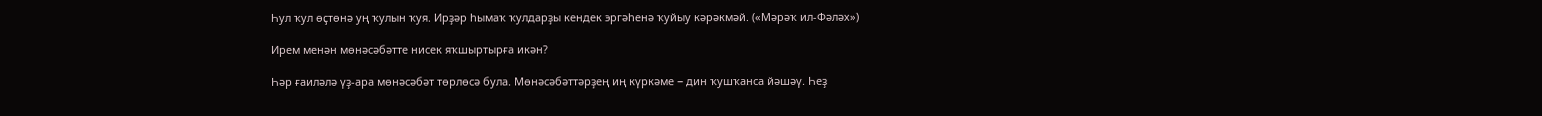Һул ҡул өҫтөнә уң ҡулын ҡуя. Ирҙәр һымаҡ ҡулдарҙы кендек эргәһенә ҡуйыу кәрәкмәй. («Мәрәҡ ил-Фәләх»)

Ирем менән мөнәсәбәтте нисек яҡшыртырға икән?

Һәр ғаиләлә үҙ-ара мөнәсәбәт төрлөсә була. Мөнәсәбәттәрҙең иң күркәме − дин ҡушҡанса йәшәү. Һеҙ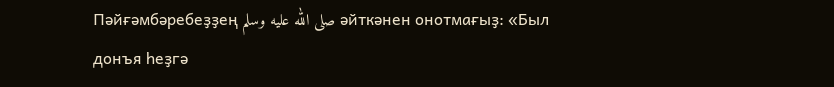Пәйғәмбәребеҙҙең صلى الله عليه وسلم әйткәнен онотмағыҙ: «Был донъя һеҙгә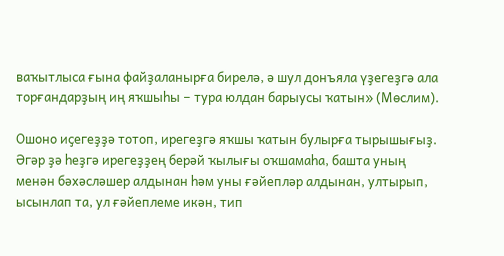ваҡытлыса ғына файҙаланырға бирелә, ә шул донъяла үҙегеҙгә ала торғандарҙың иң яҡшыһы − тура юлдан барыусы ҡатын» (Мөслим).

Ошоно иҫегеҙҙә тотоп, ирегеҙгә яҡшы ҡатын булырға тырышығыҙ. Әгәр ҙә һеҙгә ирегеҙҙең берәй ҡылығы оҡшамаһа, башта уның менән бәхәсләшер алдынан һәм уны ғәйепләр алдынан, ултырып, ысынлап та, ул ғәйеплеме икән, тип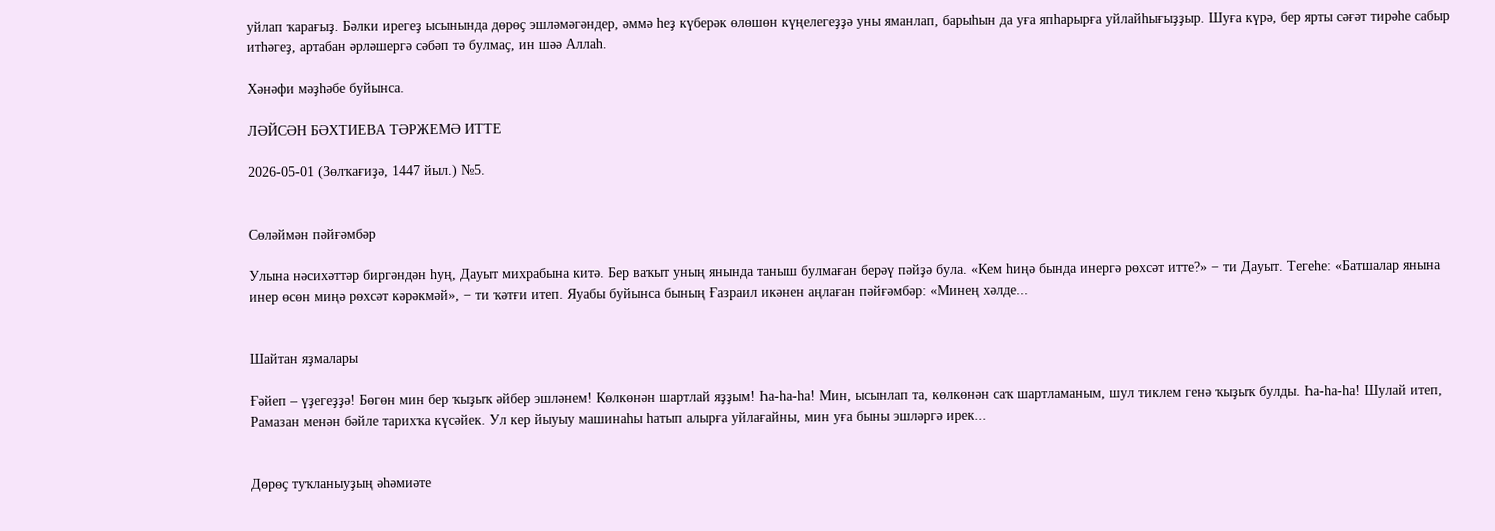уйлап ҡарағыҙ. Бәлки ирегеҙ ысынында дөрөҫ эшләмәгәндер, әммә һеҙ күберәк өлөшөн күңелегеҙҙә уны яманлап, барыһын да уға япһарырға уйлайһығыҙҙыр. Шуға күрә, бер ярты сәғәт тирәһе сабыр итһәгеҙ, артабан әрләшергә сәбәп тә булмаҫ, ин шәә Аллаһ.

Хәнәфи мәҙһәбе буйынса.

ЛӘЙСӘН БӘХТИЕВА ТӘРЖЕМӘ ИТТЕ

2026-05-01 (Зөлҡағиҙә, 1447 йыл.) №5.


Сөләймән пәйғәмбәр

Улына нәсихәттәр биргәндән һуң, Дауыт михрабына китә. Бер ваҡыт уның янында таныш булмаған берәү пәйҙә була. «Кем һиңә бында инергә рөхсәт итте?» − ти Дауыт. Тегеһе: «Батшалар янына инер өсөн миңә рөхсәт кәрәкмәй», − ти ҡәтғи итеп. Яуабы буйынса бының Ғазраил икәнен аңлаған пәйғәмбәр: «Минең хәлде...


Шайтан яҙмалары

Ғәйеп – үҙегеҙҙә! Бөгөн мин бер ҡыҙыҡ әйбер эшләнем! Көлкөнән шартлай яҙҙым! Һа-һа-һа! Мин, ысынлап та, көлкөнән саҡ шартламаным, шул тиклем генә ҡыҙыҡ булды. Һа-һа-һа! Шулай итеп, Рамазан менән бәйле тарихҡа күсәйек. Ул кер йыуыу машинаһы һатып алырға уйлағайны, мин уға быны эшләргә ирек...


Дөрөҫ туҡланыуҙың әһәмиәте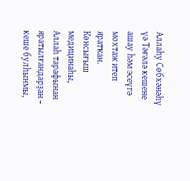Аллаһу Сөбхәнәһү үә Тәғәлә кешене ашау һәм эсеүгә мохтаж итеп яратҡан.   Көнсығыш медицинаһы, Аллаһ тарафынан яратылғандарҙан − кеше булһынмы,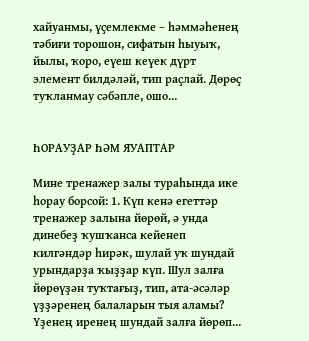хайуанмы, үҫемлекме – һәммәһенең тәбиғи торошон, сифатын һыуыҡ, йылы, ҡоро, еүеш кеүек дүрт элемент билдәләй, тип раҫлай. Дөрөҫ туҡланмау сәбәпле, ошо...


ҺОРАУҘАР ҺӘМ ЯУАПТАР

Мине тренажер залы тураһында ике һорау борсой: 1. Күп кенә егеттәр тренажер залына йөрөй, ә унда динебеҙ ҡушҡанса кейенеп килгәндәр һирәк, шулай уҡ шундай урындарҙа ҡыҙҙар күп. Шул залға йөрөүҙән туҡтағыҙ, тип, ата-әсәләр үҙҙәренең балаларын тыя аламы? Үҙенең иренең шундай залға йөрөп...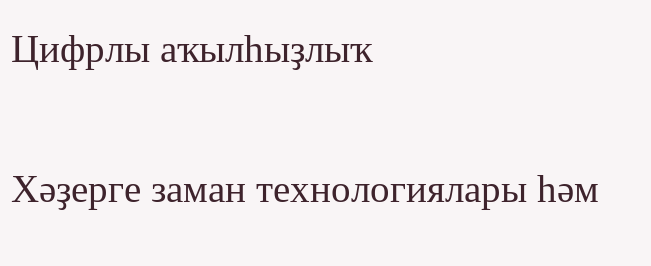Цифрлы аҡылһыҙлыҡ

Хәҙерге заман технологиялары һәм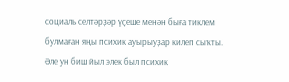социаль селтәрҙәр үҫеше менән быға тиклем булмаған яңы психик ауырыуҙар килеп сыҡты. Әле ун биш йыл элек был психик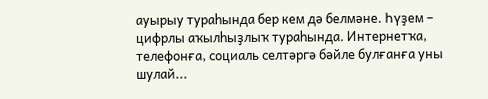ауырыу тураһында бер кем дә белмәне. Һүҙем – цифрлы аҡылһыҙлыҡ тураһында. Интернетҡа, телефонға, социаль селтәргә бәйле булғанға уны шулай...